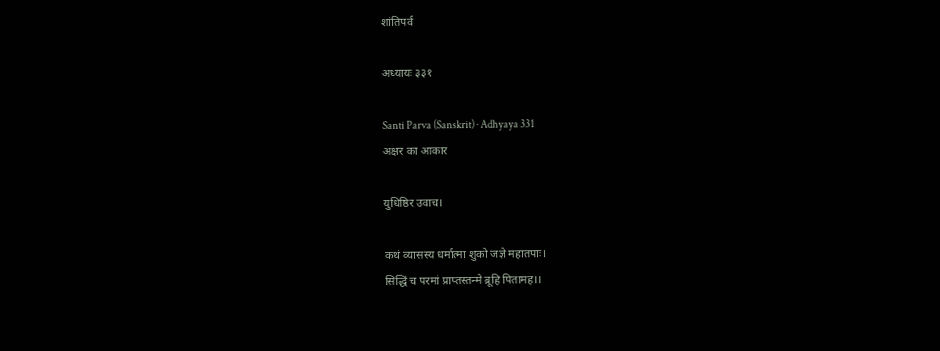शांतिपर्व

अध्यायः ३३१

Santi Parva (Sanskrit) · Adhyaya 331
अक्षर का आकार

युधिष्ठिर उवाच।

कथं व्यासस्य धर्मात्मा शुको जज्ञे महातपाः।
सिद्धिं च परमां प्राप्तस्तन्मे ब्रूहि पितामह।।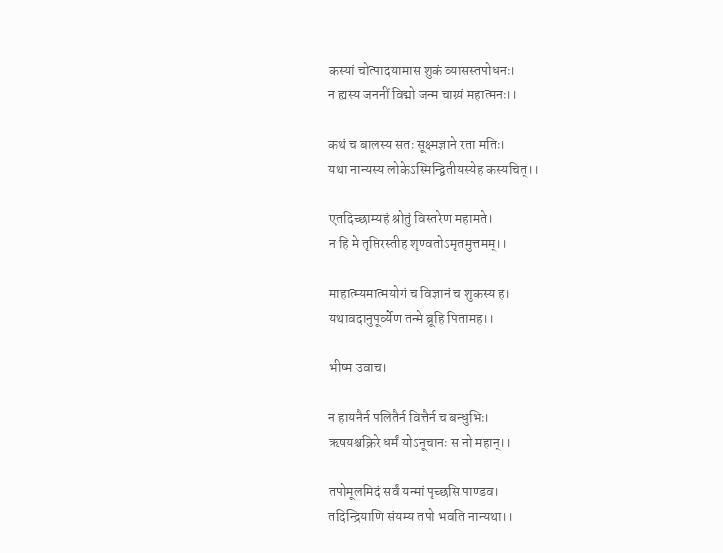कस्यां चोत्पादयामास शुकं व्यासस्तपोधनः।
न ह्यस्य जननीं विद्मो जन्म चाग्र्यं महात्मनः।।

कथं च बालस्य सतः सूक्ष्मज्ञाने रता मतिः।
यथा नान्यस्य लोकेऽस्मिन्द्वितीयस्येह कस्यचित्।।

एतदिच्छाम्यहं श्रोतुं विस्तरेण महामते।
न हि मे तृप्तिरस्तीह शृण्वतोऽमृतमुत्तमम्।।

माहात्म्यमात्मयोगं च विज्ञानं च शुकस्य ह।
यथावदानुपूर्व्येण तन्मे ब्रूहि पितामह।।

भीष्म उवाच।

न हायनैर्न पलितैर्न वित्तैर्न च बन्धुभिः।
ऋषयश्चक्रिरे धर्मं योऽनूचानः स नो महान्।।

तपोमूलमिदं सर्वं यन्मां पृच्छसि पाण्डव।
तदिन्द्रियाणि संयम्य तपो भवति नान्यथा।।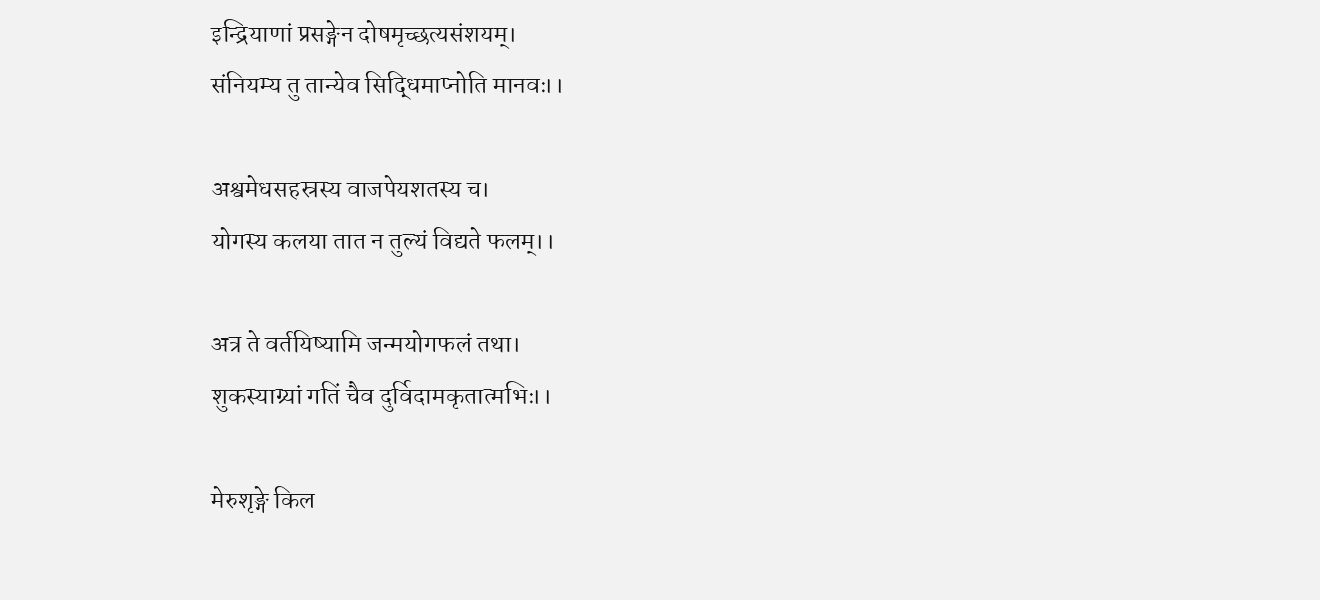इन्द्रियाणां प्रसङ्गेन दोषमृच्छत्यसंशयम्।
संनियम्य तु तान्येव सिद्धिमाप्नोति मानवः।।

अश्वमेधसहस्रस्य वाजपेयशतस्य च।
योगस्य कलया तात न तुल्यं विद्यते फलम्।।

अत्र ते वर्तयिष्यामि जन्मयोगफलं तथा।
शुकस्याग्र्यां गतिं चैव दुर्विदामकृतात्मभिः।।

मेरुशृङ्गे किल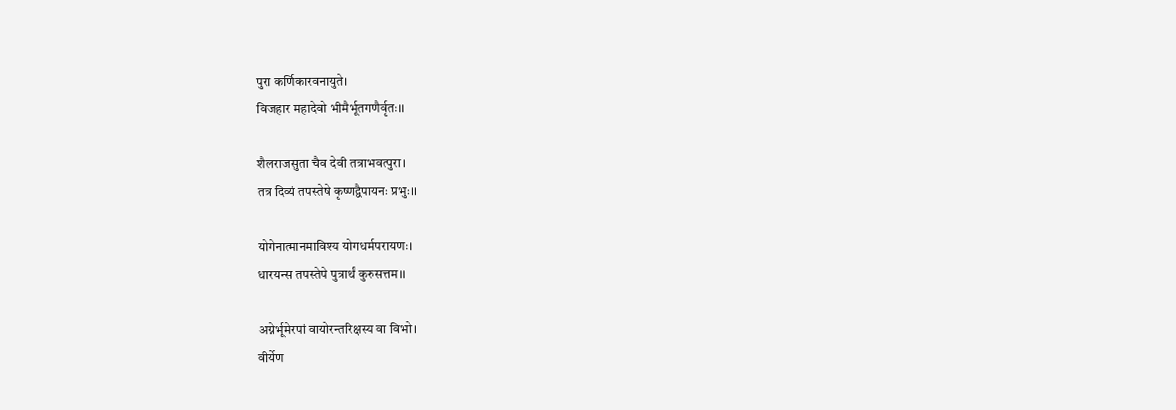पुरा कर्णिकारवनायुते।
विजहार महादेवो भीमैर्भूतगणैर्वृतः।।

शैलराजसुता चैव देवी तत्राभवत्पुरा।
तत्र दिव्यं तपस्तेषे कृष्णद्वैपायनः प्रभुः।।

योगेनात्मानमाविश्य योगधर्मपरायणः।
धारयन्स तपस्तेपे पुत्रार्थं कुरुसत्तम।।

अग्नेर्भूमेरपां वायोरन्तरिक्षस्य वा विभो।
वीर्येण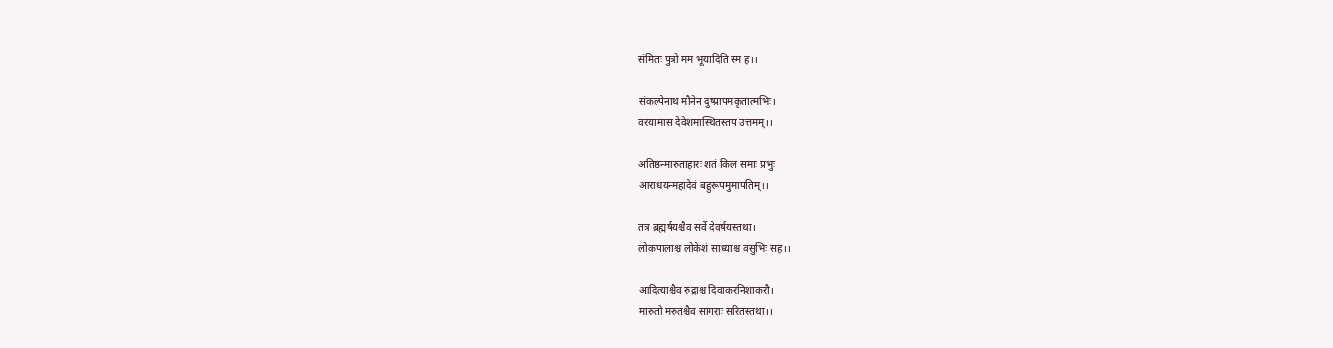संमितः पुत्रो मम भूयादिति स्म ह।।

संकल्पेनाथ मौनेन दुष्प्रापमकृतात्मभिः।
वरयामास देवेशमास्थितस्तप उत्तमम्।।

अतिष्ठन्मारुताहारः शतं किल समाः प्रभुः
आराधयन्महादेवं बहुरूपमुमापतिम्।।

तत्र ब्रह्मर्षयश्चैव सर्वे देवर्षयस्तथा।
लोकपालाश्च लोकेशं साध्याश्च वसुभिः सह।।

आदित्याश्चैव रुद्राश्च दिवाकरनिशाकरौ।
मारुतो मरुतश्चैव सागराः सरितस्तथा।।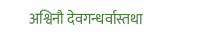अश्विनौ देवगन्धर्वास्तथा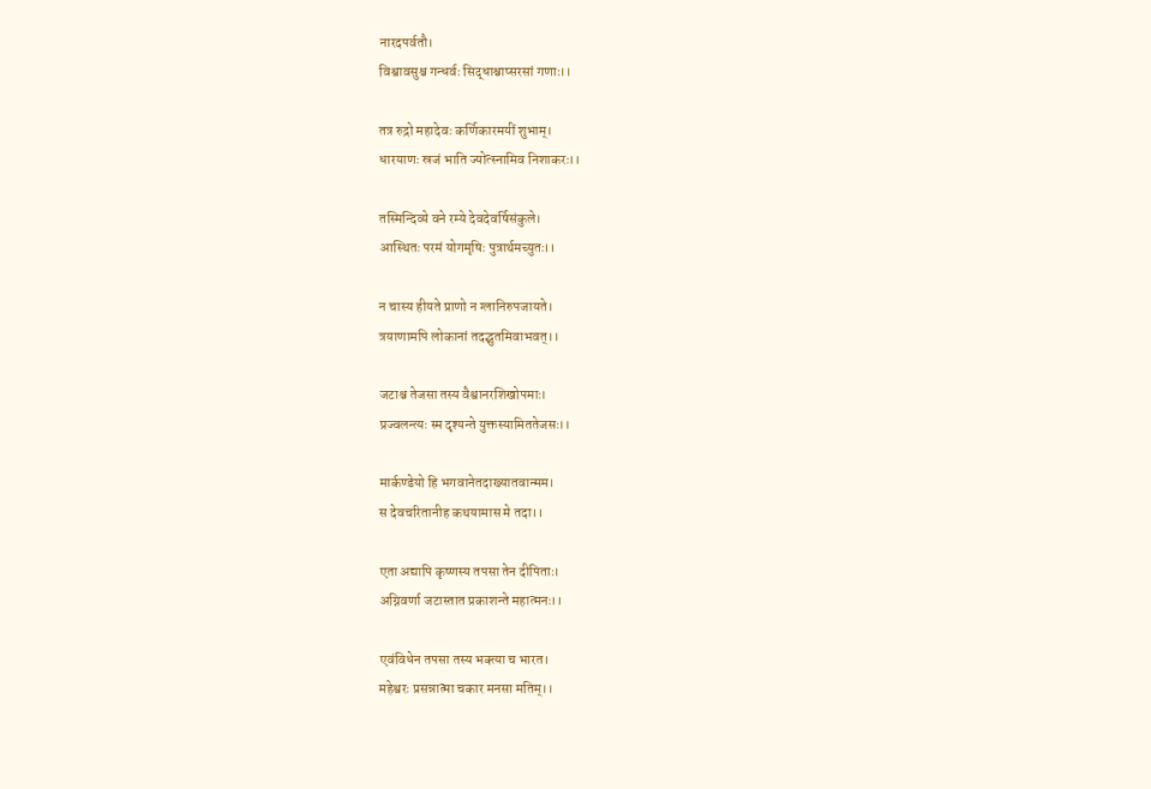नारदपर्वतौ।
विश्वावसुश्च गन्धर्वः सिद्धाश्चाप्सरसां गणाः।।

तत्र रुद्रो महादेवः कर्णिकारमयीं शुभाम्।
धारयाणः स्रजं भाति ज्योत्स्नामिव निशाकरः।।

तस्मिन्दिव्ये वने रम्ये देवदेवर्षिसंकुले।
आस्थितः परमं योगमृषिः पुत्रार्थमच्युतः।।

न चास्य हीयते प्राणो न ग्लानिरुपजायते।
त्रयाणामपि लोकानां तदद्भुतमिवाभवत्।।

जटाश्च तेजसा तस्य वैश्वानरशिखोपमाः।
प्रज्वलन्त्यः स्म दृश्यन्ते युक्तस्यामिततेजसः।।

मार्कण्डेयो हि भगवानेतदाख्यातवान्मम।
स देवचरितानीह कथयामास मे तदा।।

एता अद्यापि कृष्णस्य तपसा तेन दीपिताः।
अग्निवर्णा जटास्तात प्रकाशन्ते महात्मनः।।

एवंविधेन तपसा तस्य भक्त्या च भारत।
महेश्वरः प्रसन्नात्मा चकार मनसा मतिम्।।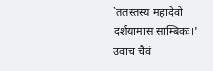`ततस्तस्य महादेवो दर्शयामास साम्बिकः।'
उवाच चैवं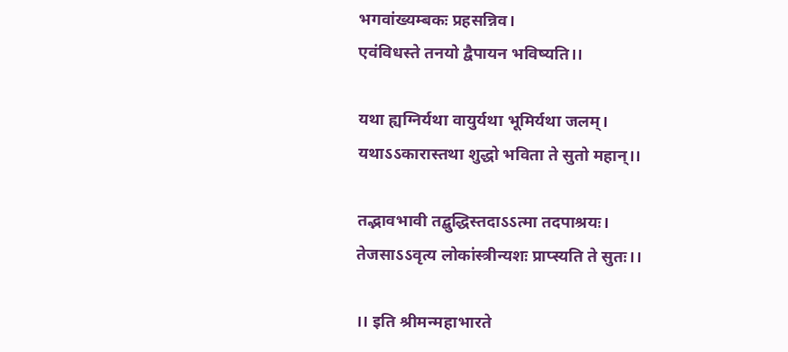भगवांख्यम्बकः प्रहसन्निव।
एवंविधस्ते तनयो द्वैपायन भविष्यति।।

यथा ह्यग्निर्यथा वायुर्यथा भूमिर्यथा जलम्।
यथाऽऽकारास्तथा शुद्धो भविता ते सुतो महान्।।

तद्भावभावी तद्बुद्धिस्तदाऽऽत्मा तदपाश्रयः।
तेजसाऽऽवृत्य लोकांस्त्रीन्यशः प्राप्स्यति ते सुतः।।

।। इति श्रीमन्महाभारते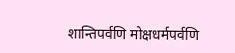शान्तिपर्वणि मोक्षधर्मपर्वणि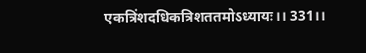एकत्रिंशदधिकत्रिशततमोऽध्यायः।। 331।।